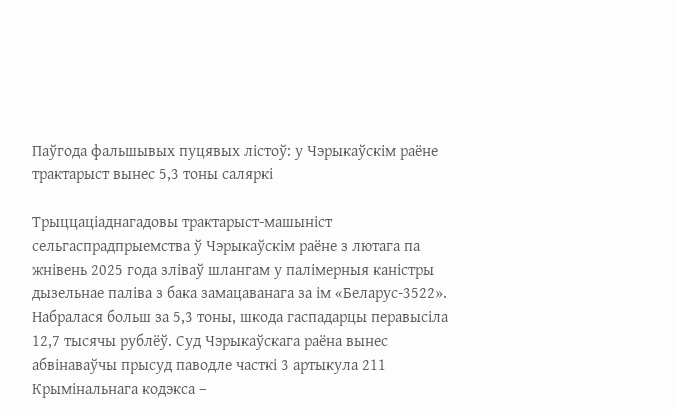Паўгода фальшывых пуцявых лістоў: у Чэрыкаўскім раёне трактарыст вынес 5,3 тоны саляркі

Трыццаціаднагадовы трактарыст-машыніст сельгаспрадпрыемства ў Чэрыкаўскім раёне з лютага па жнівень 2025 года зліваў шлангам у палімерныя каністры дызельнае паліва з бака замацаванага за ім «Беларус-3522». Набралася больш за 5,3 тоны, шкода гаспадарцы перавысіла 12,7 тысячы рублёў. Суд Чэрыкаўскага раёна вынес абвінаваўчы прысуд паводле часткі 3 артыкула 211 Крымінальнага кодэкса –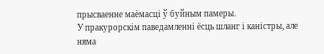прысваенне маёмасці ў буйным памеры.
У пракурорскім паведамленні ёсць шланг і каністры, але няма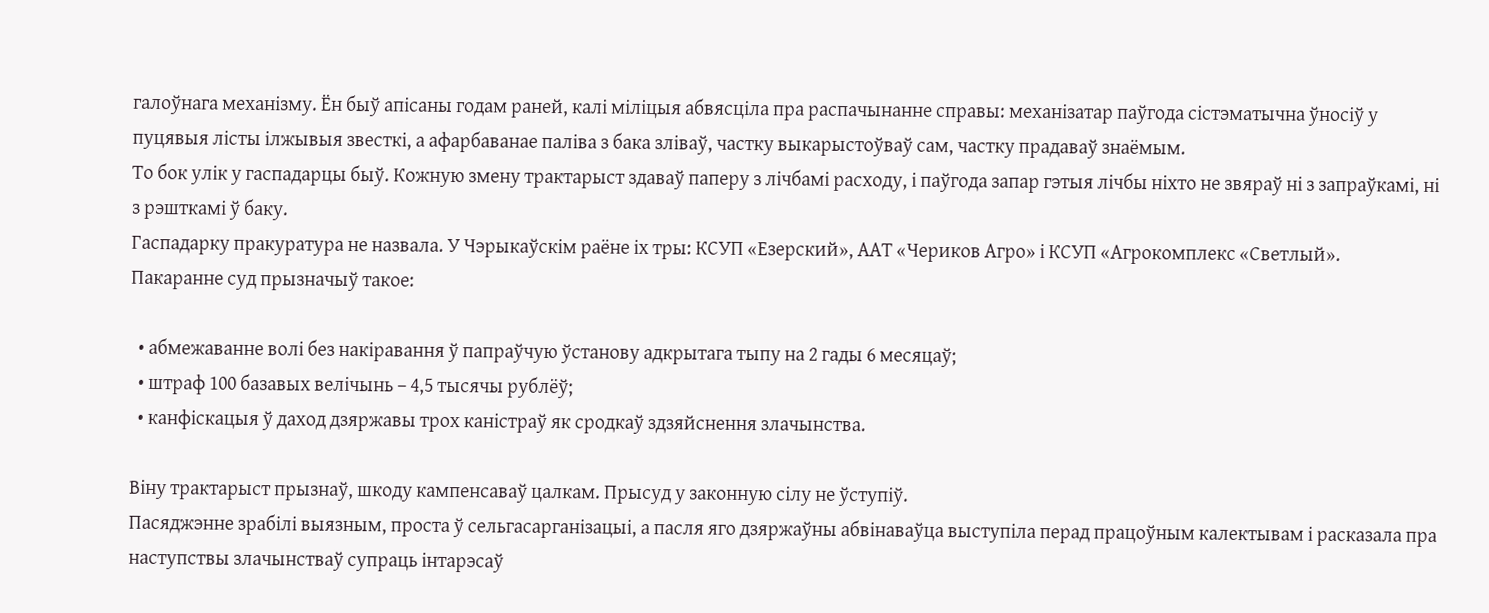галоўнага механізму. Ён быў апісаны годам раней, калі міліцыя абвясціла пра распачынанне справы: механізатар паўгода сістэматычна ўносіў у пуцявыя лісты ілжывыя звесткі, а афарбаванае паліва з бака зліваў, частку выкарыстоўваў сам, частку прадаваў знаёмым.
То бок улік у гаспадарцы быў. Кожную змену трактарыст здаваў паперу з лічбамі расходу, і паўгода запар гэтыя лічбы ніхто не звяраў ні з запраўкамі, ні з рэшткамі ў баку.
Гаспадарку пракуратура не назвала. У Чэрыкаўскім раёне іх тры: КСУП «Езерский», ААТ «Чериков Агро» і КСУП «Агрокомплекс «Светлый».
Пакаранне суд прызначыў такое:

  • абмежаванне волі без накіравання ў папраўчую ўстанову адкрытага тыпу на 2 гады 6 месяцаў;
  • штраф 100 базавых велічынь – 4,5 тысячы рублёў;
  • канфіскацыя ў даход дзяржавы трох каністраў як сродкаў здзяйснення злачынства.

Віну трактарыст прызнаў, шкоду кампенсаваў цалкам. Прысуд у законную сілу не ўступіў.
Пасяджэнне зрабілі выязным, проста ў сельгасарганізацыі, а пасля яго дзяржаўны абвінаваўца выступіла перад працоўным калектывам і расказала пра наступствы злачынстваў супраць інтарэсаў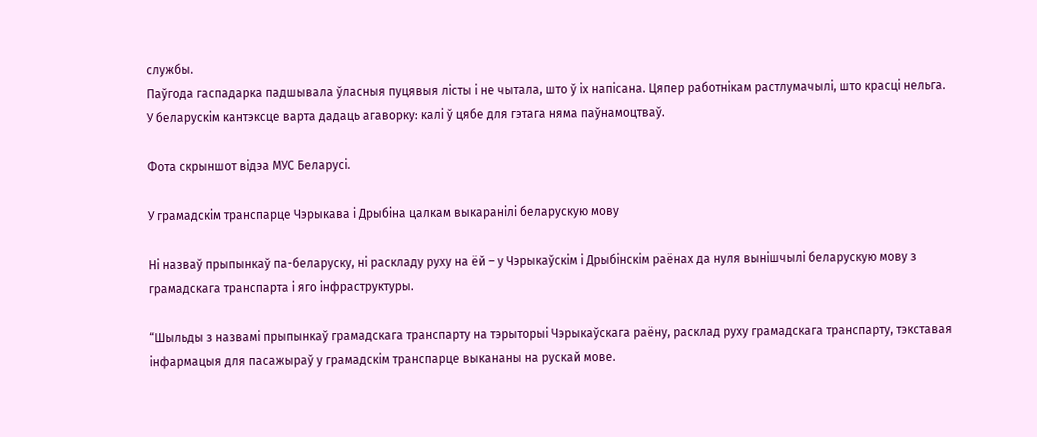службы.
Паўгода гаспадарка падшывала ўласныя пуцявыя лісты і не чытала, што ў іх напісана. Цяпер работнікам растлумачылі, што красці нельга.
У беларускім кантэксце варта дадаць агаворку: калі ў цябе для гэтага няма паўнамоцтваў.

Фота скрыншот відэа МУС Беларусі.

У грамадскім транспарце Чэрыкава і Дрыбіна цалкам выкаранілі беларускую мову

Ні назваў прыпынкаў па-беларуску, ні раскладу руху на ёй – у Чэрыкаўскім і Дрыбінскім раёнах да нуля вынішчылі беларускую мову з грамадскага транспарта і яго інфраструктуры.

“Шыльды з назвамі прыпынкаў грамадскага транспарту на тэрыторыі Чэрыкаўскага раёну, расклад руху грамадскага транспарту, тэкставая інфармацыя для пасажыраў у грамадскім транспарце выкананы на рускай мове.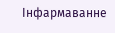Інфармаванне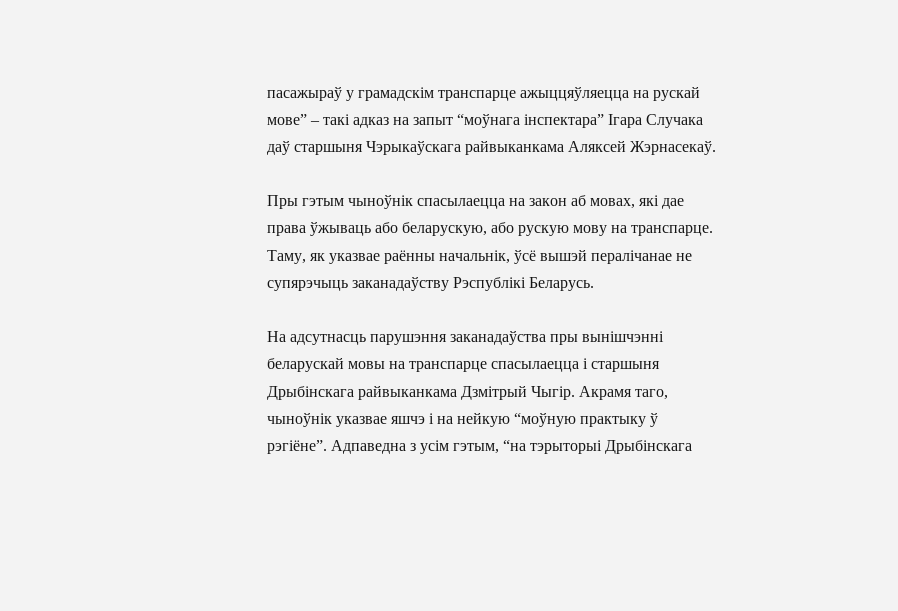пасажыраў у грамадскім транспарце ажыццяўляецца на рускай мове” – такі адказ на запыт “моўнага інспектара” Ігара Случака даў старшыня Чэрыкаўскага райвыканкама Аляксей Жэрнасекаў.

Пры гэтым чыноўнік спасылаецца на закон аб мовах, які дае права ўжываць або беларускую, або рускую мову на транспарце. Таму, як указвае раённы начальнік, ўсё вышэй пералічанае не супярэчыць заканадаўству Рэспублікі Беларусь.

На адсутнасць парушэння заканадаўства пры вынішчэнні беларускай мовы на транспарце спасылаецца і старшыня Дрыбінскага райвыканкама Дзмітрый Чыгір. Акрамя таго, чыноўнік указвае яшчэ і на нейкую “моўную практыку ў рэгіёне”. Адпаведна з усім гэтым, “на тэрыторыі Дрыбінскага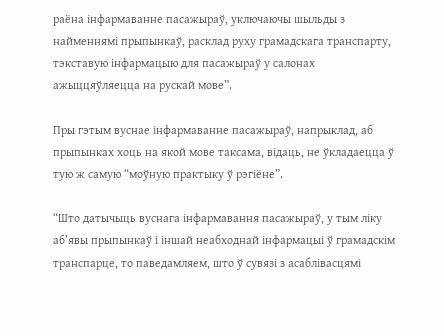раёна інфармаванне пасажыраў, уключаючы шыльды з найменнямі прыпынкаў, расклад руху грамадскага транспарту, тэкставую інфармацыю для пасажыраў у салонах ажыццяўляецца на рускай мове”.

Пры гэтым вуснае інфармаванне пасажыраў, напрыклад, аб прыпынках хоць на якой мове таксама, відаць, не ўкладаецца ў тую ж самую “моўную практыку ў рэгіёне”.

“Што датычыць вуснага інфармавання пасажыраў, у тым ліку аб’явы прыпынкаў і іншай неабходнай інфармацыі ў грамадскім транспарце, то паведамляем, што ў сувязі з асаблівасцямі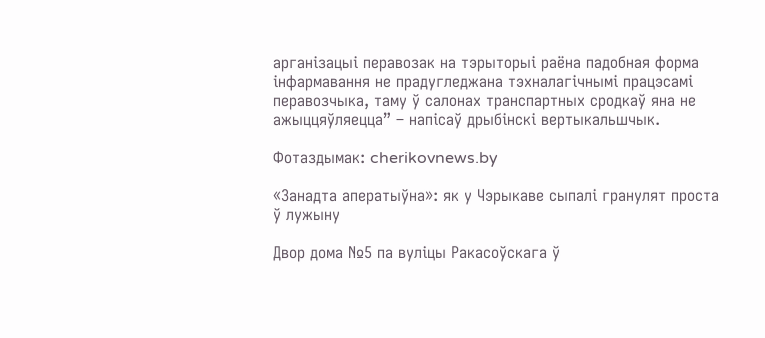арганізацыі перавозак на тэрыторыі раёна падобная форма інфармавання не прадугледжана тэхналагічнымі працэсамі перавозчыка, таму ў салонах транспартных сродкаў яна не ажыццяўляецца” – напісаў дрыбінскі вертыкальшчык.

Фотаздымак: cherikovnews.by

«Занадта аператыўна»: як у Чэрыкаве сыпалі гранулят проста ў лужыну

Двор дома №5 па вуліцы Ракасоўскага ў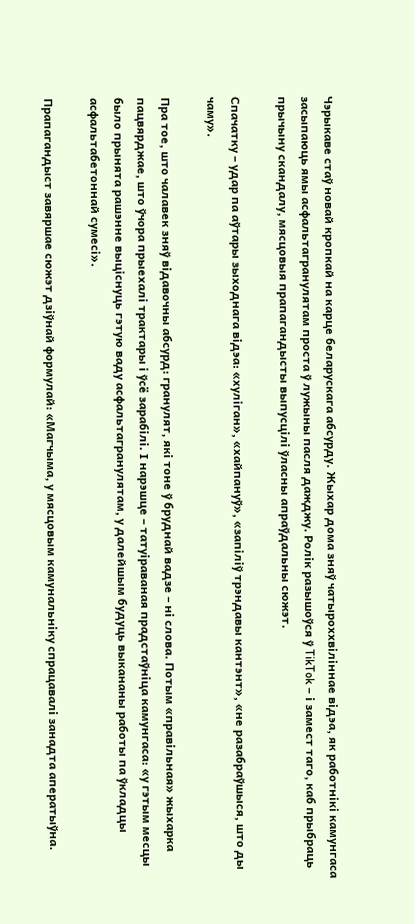Чэрыкаве стаў новай кропкай на карце беларускага абсурду. Жыхар дома зняў чатыроххвіліннае відэа, як работнікі камунгаса засыпаюць ямы асфальтагранулятам проста ў лужыны пасля дажджу. Ролік разышоўся ў TikTok – і замест таго, каб прыбраць прычыну скандалу, мясцовыя прапагандысты выпусцілі ўласны апраўдальны сюжэт.

Спачатку – удар па аўтары зыходнага відэа: «хуліган», «хайпануў», «запіліў трэндавы кантэнт», «не разабраўшыся, што ды чаму».

Пра тое, што чалавек зняў відавочны абсурд: гранулят, які тоне ў бруднай вадзе – ні слова. Потым «правільная» жыхарка пацвярджае, што ўчора прыехалі трактары і ўсё зарабілі. І нарэшце – татуіраваная прадстаўніца камунгаса: «у гэтым месцы было прынята рашэнне выціснуць гэтую ваду асфальтагранулятам, у далейшым будуць выкананы работы па ўкладцы асфальтабетоннай сумесі».

Прапагандыст завяршае сюжэт дзіўнай формулай: «Магчыма, у мясцовым камунальніку спрацавалі занадта аператыўна.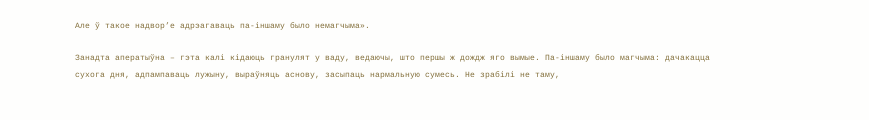Але ў такое надвор’е адрэагаваць па-іншаму было немагчыма».

Занадта аператыўна – гэта калі кідаюць гранулят у ваду, ведаючы, што першы ж дождж яго вымые. Па-іншаму было магчыма: дачакацца сухога дня, адпампаваць лужыну, выраўняць аснову, засыпаць нармальную сумесь. Не зрабілі не таму,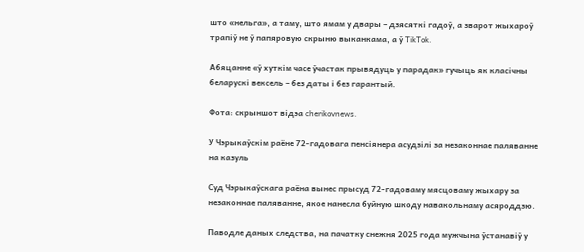што «нельга», а таму, што ямам у двары – дзясяткі гадоў, а зварот жыхароў трапіў не ў папяровую скрыню выканкама, а ў TikTok.

Абяцанне «ў хуткім часе ўчастак прывядуць у парадак» гучыць як класічны беларускі вексель – без даты і без гарантый.

Фота: скрыншот відэа cherikovnews.

У Чэрыкаўскім раёне 72-гадовага пенсіянера асудзілі за незаконнае паляванне на казуль

Суд Чэрыкаўскага раёна вынес прысуд 72-гадоваму мясцоваму жыхару за незаконнае паляванне, якое нанесла буйную шкоду навакольнаму асяроддзю.

Паводле даных следства, на пачатку снежня 2025 года мужчына ўстанавіў у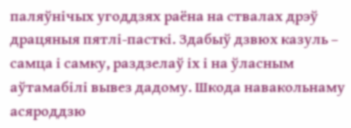паляўнічых угоддзях раёна на ствалах дрэў драцяныя пятлі-пасткі. Здабыў дзвюх казуль – самца і самку, раздзелаў іх і на ўласным аўтамабілі вывез дадому. Шкода навакольнаму асяроддзю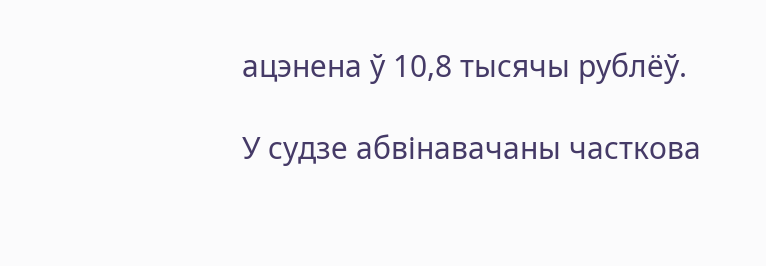ацэнена ў 10,8 тысячы рублёў.

У судзе абвінавачаны часткова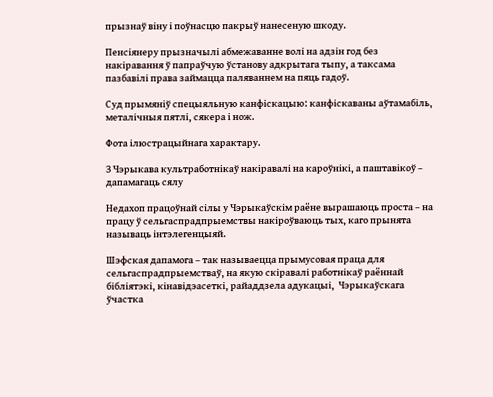прызнаў віну і поўнасцю пакрыў нанесеную шкоду.

Пенсіянеру прызначылі абмежаванне волі на адзін год без накіравання ў папраўчую ўстанову адкрытага тыпу, а таксама пазбавілі права займацца паляваннем на пяць гадоў.

Суд прымяніў спецыяльную канфіскацыю: канфіскаваны аўтамабіль, металічныя пятлі, сякера і нож.

Фота ілюстрацыйнага характару.

З Чэрыкава культработнікаў накіравалі на кароўнікі, а паштавікоў – дапамагаць сялу

Недахоп працоўнай сілы у Чэрыкаўскім раёне вырашаюць проста – на працу ў сельгаспрадпрыемствы накіроўваюць тых, каго прынята называць інтэлегенцыяй.

Шэфская дапамога – так называецца прымусовая праца для сельгаспрадпрыемстваў, на якую скіравалі работнікаў раённай бібліятэкі, кінавідэасеткі, райаддзела адукацыі,  Чэрыкаўскага ўчастка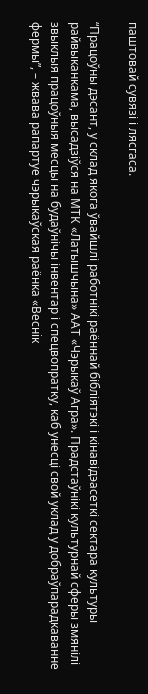паштовай сувязі і лясгаса.

“Працоўны дэсант, у склад якога ўвайшлі работнікі раённай бібліятэкі і кінавідэасеткі сектара культуры райвыканкама, высадзіўся на МТК «Латышчына» ААТ «Чэрыкаў Агра». Прадстаўнікі культурнай сферы змянілі звыклыя працоўныя месцы на будаўнічы інвентар і спецвопратку, каб унесці свой уклад у добраўпарадкаванне фермы”, – жвава рапартуе чэрыкаўская раёнка «Веснiк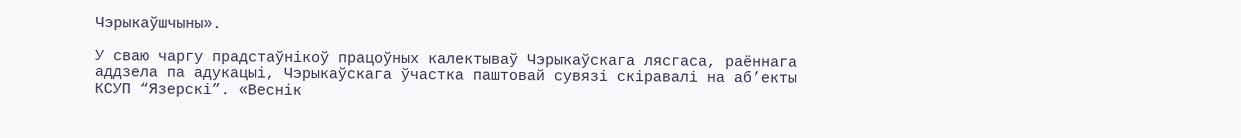Чэрыкаўшчыны».

У сваю чаргу прадстаўнікоў працоўных калектываў Чэрыкаўскага лясгаса, раённага аддзела па адукацыі, Чэрыкаўскага ўчастка паштовай сувязі скіравалі на аб’екты КСУП “Язерскі”. «Веснiк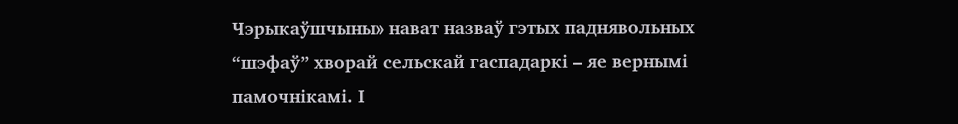Чэрыкаўшчыны» нават назваў гэтых паднявольных “шэфаў” хворай сельскай гаспадаркі – яе вернымі памочнікамі. І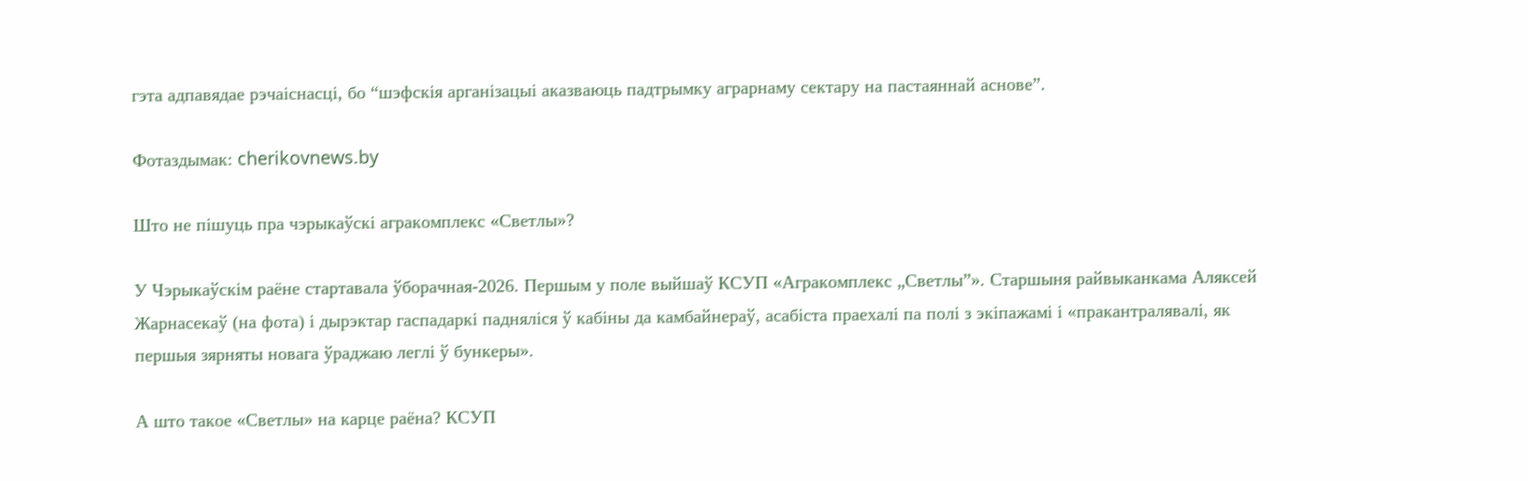гэта адпавядае рэчаіснасці, бо “шэфскія арганізацыі аказваюць падтрымку аграрнаму сектару на пастаяннай аснове”.

Фотаздымак: cherikovnews.by

Што не пішуць пра чэрыкаўскі агракомплекс «Светлы»?

У Чэрыкаўскім раёне стартавала ўборачная-2026. Першым у поле выйшаў КСУП «Агракомплекс „Светлы”». Старшыня райвыканкама Аляксей Жарнасекаў (на фота) і дырэктар гаспадаркі падняліся ў кабіны да камбайнераў, асабіста праехалі па полі з экіпажамі і «пракантралявалі, як першыя зярняты новага ўраджаю леглі ў бункеры».

А што такое «Светлы» на карце раёна? КСУП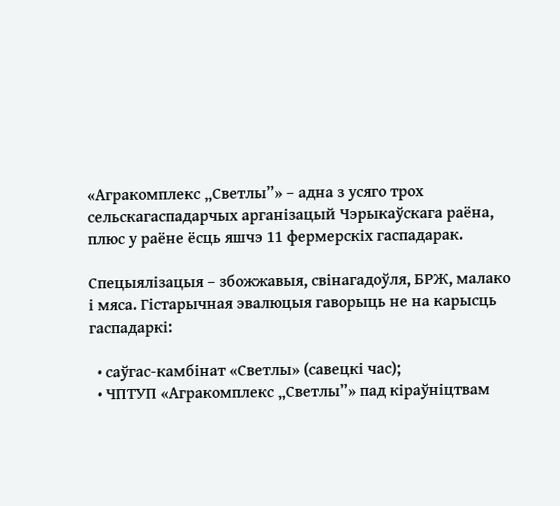«Агракомплекс „Светлы”» – адна з усяго трох сельскагаспадарчых арганізацый Чэрыкаўскага раёна, плюс у раёне ёсць яшчэ 11 фермерскіх гаспадарак.

Спецыялізацыя – збожжавыя, свінагадоўля, БРЖ, малако і мяса. Гістарычная эвалюцыя гаворыць не на карысць гаспадаркі:

  • саўгас-камбінат «Светлы» (савецкі час);
  • ЧПТУП «Агракомплекс „Светлы”» пад кіраўніцтвам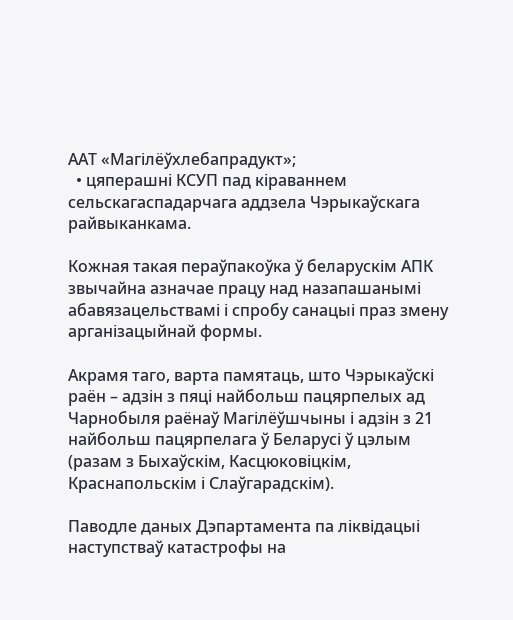ААТ «Магілёўхлебапрадукт»;
  • цяперашні КСУП пад кіраваннем сельскагаспадарчага аддзела Чэрыкаўскага райвыканкама.

Кожная такая пераўпакоўка ў беларускім АПК звычайна азначае працу над назапашанымі абавязацельствамі і спробу санацыі праз змену арганізацыйнай формы.

Акрамя таго, варта памятаць, што Чэрыкаўскі раён – адзін з пяці найбольш пацярпелых ад Чарнобыля раёнаў Магілёўшчыны і адзін з 21 найбольш пацярпелага ў Беларусі ў цэлым (разам з Быхаўскім, Касцюковіцкім, Краснапольскім і Слаўгарадскім).

Паводле даных Дэпартамента па ліквідацыі наступстваў катастрофы на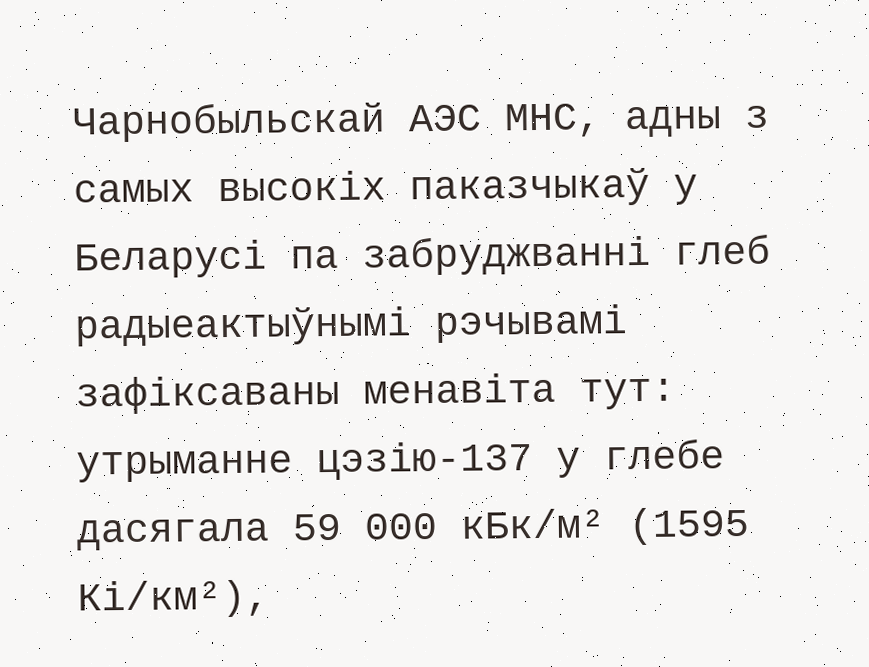Чарнобыльскай АЭС МНС, адны з самых высокіх паказчыкаў у Беларусі па забруджванні глеб радыеактыўнымі рэчывамі зафіксаваны менавіта тут: утрыманне цэзію-137 у глебе дасягала 59 000 кБк/м² (1595 Кі/км²),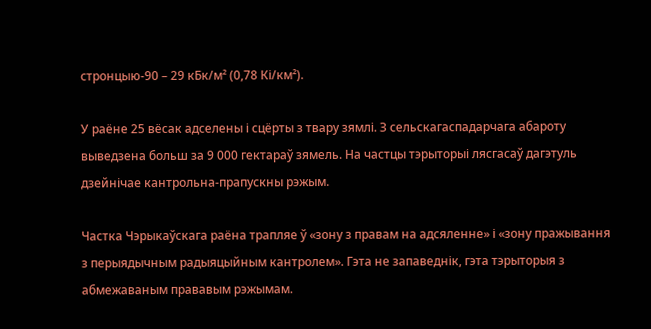стронцыю-90 – 29 кБк/м² (0,78 Кі/км²).

У раёне 25 вёсак адселены і сцёрты з твару зямлі. З сельскагаспадарчага абароту выведзена больш за 9 000 гектараў зямель. На частцы тэрыторыі лясгасаў дагэтуль дзейнічае кантрольна-прапускны рэжым.

Частка Чэрыкаўскага раёна трапляе ў «зону з правам на адсяленне» і «зону пражывання з перыядычным радыяцыйным кантролем». Гэта не запаведнік, гэта тэрыторыя з абмежаваным прававым рэжымам.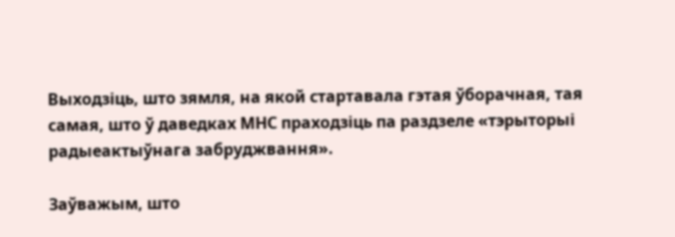Выходзіць, што зямля, на якой стартавала гэтая ўборачная, тая самая, што ў даведках МНС праходзіць па раздзеле «тэрыторыі радыеактыўнага забруджвання».

Заўважым, што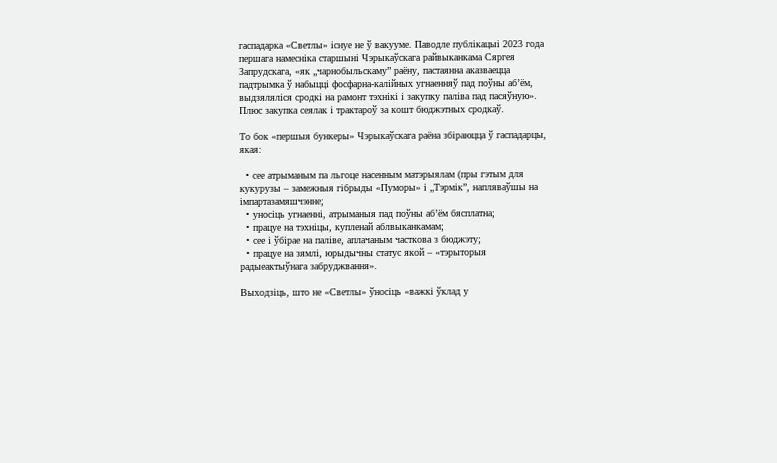гаспадарка «Светлы» існуе не ў вакууме. Паводле публікацыі 2023 года першага намесніка старшыні Чэрыкаўскага райвыканкама Сяргея Запрудскага, «як „чарнобыльскаму” раёну, пастаянна аказваецца падтрымка ў набыцці фосфарна-калійных угнаенняў пад поўны аб’ём, выдзяляліся сродкі на рамонт тэхнікі і закупку паліва пад пасяўную». Плюс закупка сеялак і трактароў за кошт бюджэтных сродкаў.

То бок «першыя бункеры» Чэрыкаўскага раёна збіраюцца ў гаспадарцы, якая:

  • сее атрыманым па льгоце насенным матэрыялам (пры гэтым для кукурузы – замежныя гібрыды «Пуморы» і „Тэрмік”, напляваўшы на імпартазамяшчэнне;
  • уносіць угнаенні, атрыманыя пад поўны аб’ём бясплатна;
  • працуе на тэхніцы, купленай аблвыканкамам;
  • сее і ўбірае на паліве, аплачаным часткова з бюджэту;
  • працуе на зямлі, юрыдычны статус якой – «тэрыторыя радыеактыўнага забруджвання».

Выходзіць, што не «Светлы» ўносіць «важкі ўклад у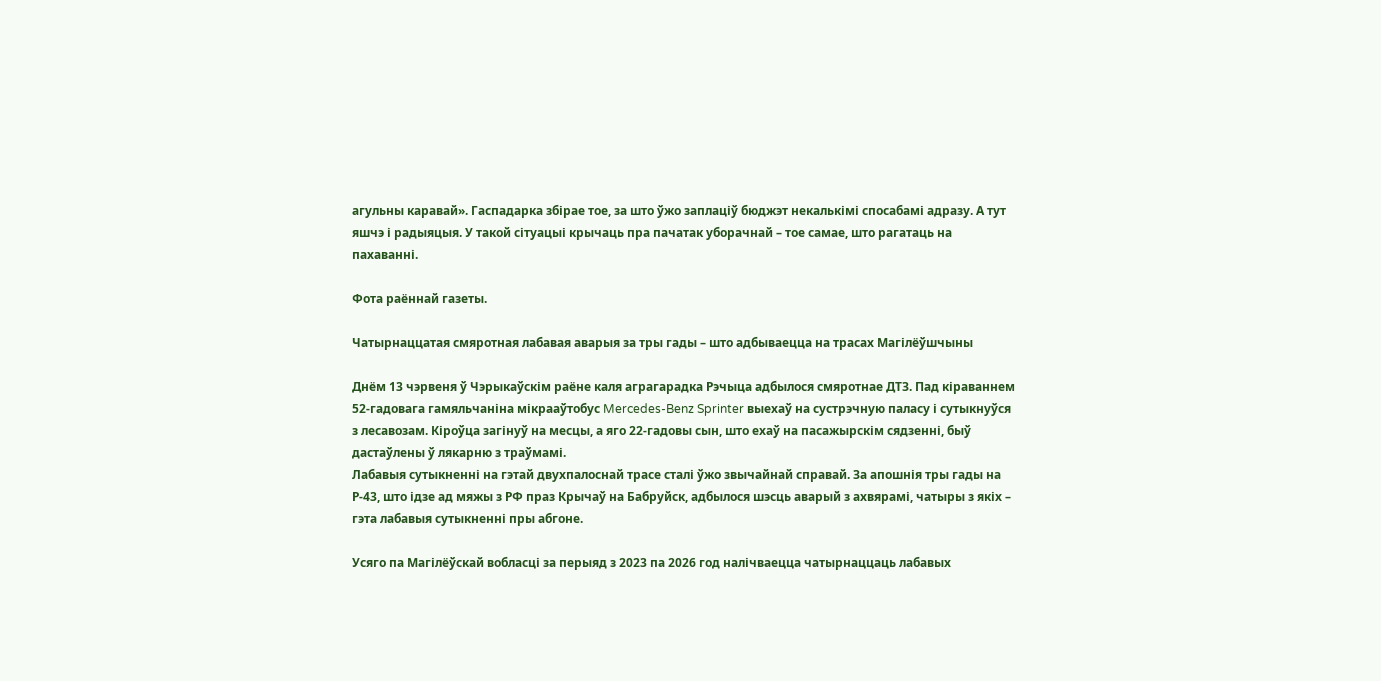агульны каравай». Гаспадарка збірае тое, за што ўжо заплаціў бюджэт некалькімі спосабамі адразу. А тут яшчэ і радыяцыя. У такой сітуацыі крычаць пра пачатак уборачнай – тое самае, што рагатаць на пахаванні.

Фота раённай газеты.

Чатырнаццатая смяротная лабавая аварыя за тры гады – што адбываецца на трасах Магілёўшчыны

Днём 13 чэрвеня ў Чэрыкаўскім раёне каля аграгарадка Рэчыца адбылося смяротнае ДТЗ. Пад кіраваннем 52-гадовага гамяльчаніна мікрааўтобус Mercedes-Benz Sprinter выехаў на сустрэчную паласу і сутыкнуўся з лесавозам. Кіроўца загінуў на месцы, а яго 22-гадовы сын, што ехаў на пасажырскім сядзенні, быў дастаўлены ў лякарню з траўмамі.
Лабавыя сутыкненні на гэтай двухпалоснай трасе сталі ўжо звычайнай справай. За апошнія тры гады на Р-43, што ідзе ад мяжы з РФ праз Крычаў на Бабруйск, адбылося шэсць аварый з ахвярамі, чатыры з якіх – гэта лабавыя сутыкненні пры абгоне.

Усяго па Магілёўскай вобласці за перыяд з 2023 па 2026 год налічваецца чатырнаццаць лабавых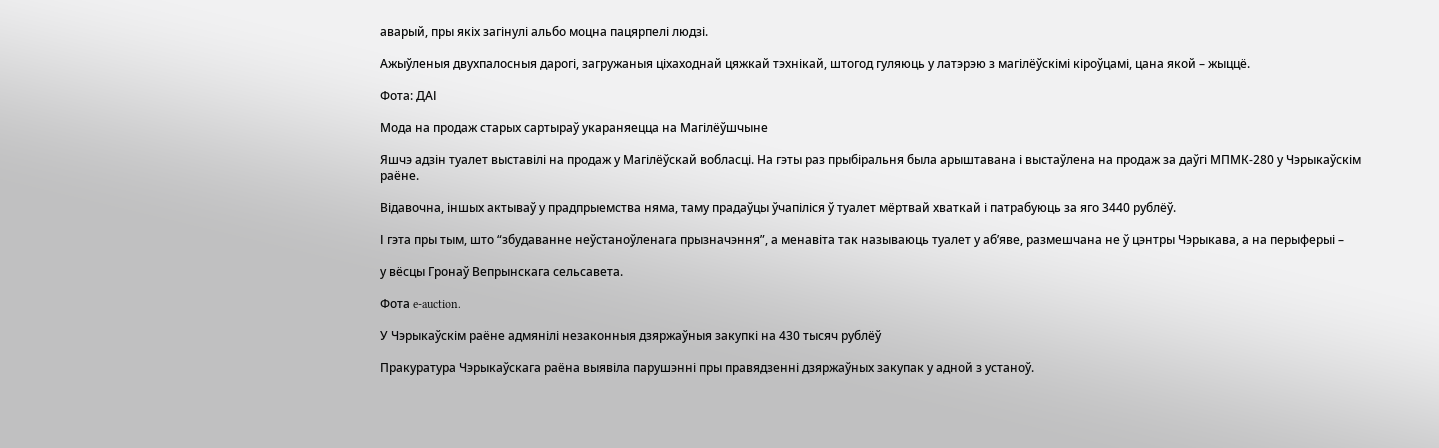аварый, пры якіх загінулі альбо моцна пацярпелі людзі.

Ажыўленыя двухпалосныя дарогі, загружаныя ціхаходнай цяжкай тэхнікай, штогод гуляюць у латэрэю з магілёўскімі кіроўцамі, цана якой – жыццё.

Фота: ДАІ

Мода на продаж старых сартыраў укараняецца на Магілёўшчыне

Яшчэ адзін туалет выставілі на продаж у Магілёўскай вобласці. На гэты раз прыбіральня была арыштавана і выстаўлена на продаж за даўгі МПМК-280 у Чэрыкаўскім раёне.

Відавочна, іншых актываў у прадпрыемства няма, таму прадаўцы ўчапіліся ў туалет мёртвай хваткай і патрабуюць за яго 3440 рублёў.

І гэта пры тым, што “збудаванне неўстаноўленага прызначэння”, а менавіта так называюць туалет у аб’яве, размешчана не ў цэнтры Чэрыкава, а на перыферыі –

у вёсцы Гронаў Вепрынскага сельсавета.

Фота e-auction.

У Чэрыкаўскім раёне адмянілі незаконныя дзяржаўныя закупкі на 430 тысяч рублёў

Пракуратура Чэрыкаўскага раёна выявіла парушэнні пры правядзенні дзяржаўных закупак у адной з устаноў.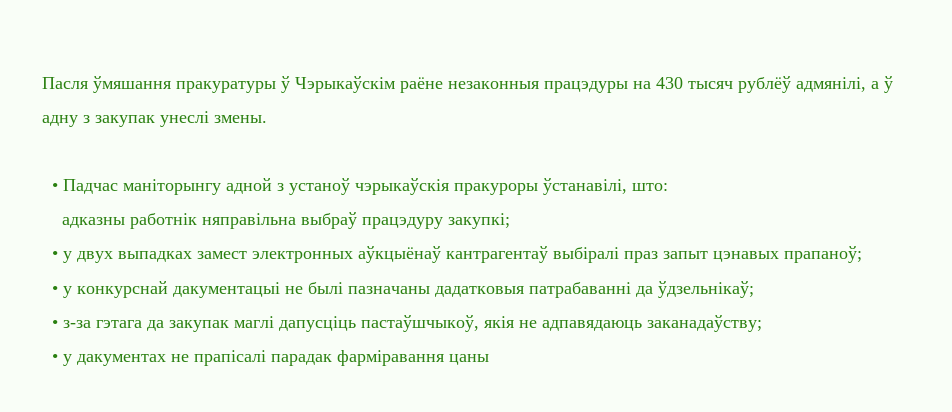Пасля ўмяшання пракуратуры ў Чэрыкаўскім раёне незаконныя працэдуры на 430 тысяч рублёў адмянілі, а ў адну з закупак унеслі змены.

  • Падчас маніторынгу адной з устаноў чэрыкаўскія пракуроры ўстанавілі, што:
    адказны работнік няправільна выбраў працэдуру закупкі;
  • у двух выпадках замест электронных аўкцыёнаў кантрагентаў выбіралі праз запыт цэнавых прапаноў;
  • у конкурснай дакументацыі не былі пазначаны дадатковыя патрабаванні да ўдзельнікаў;
  • з-за гэтага да закупак маглі дапусціць пастаўшчыкоў, якія не адпавядаюць заканадаўству;
  • у дакументах не прапісалі парадак фарміравання цаны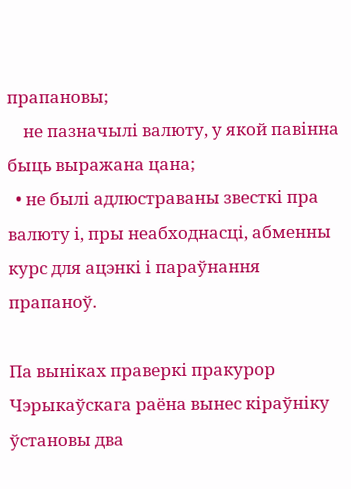прапановы;
    не пазначылі валюту, у якой павінна быць выражана цана;
  • не былі адлюстраваны звесткі пра валюту і, пры неабходнасці, абменны курс для ацэнкі і параўнання прапаноў.

Па выніках праверкі пракурор Чэрыкаўскага раёна вынес кіраўніку ўстановы два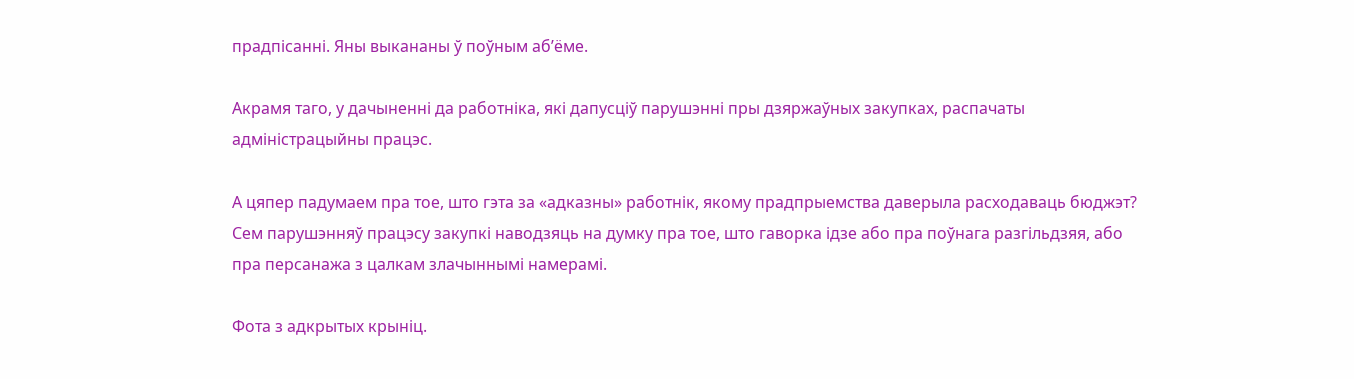прадпісанні. Яны выкананы ў поўным аб’ёме.

Акрамя таго, у дачыненні да работніка, які дапусціў парушэнні пры дзяржаўных закупках, распачаты адміністрацыйны працэс.

А цяпер падумаем пра тое, што гэта за «адказны» работнік, якому прадпрыемства даверыла расходаваць бюджэт? Сем парушэнняў працэсу закупкі наводзяць на думку пра тое, што гаворка ідзе або пра поўнага разгільдзяя, або пра персанажа з цалкам злачыннымі намерамі.

Фота з адкрытых крыніц.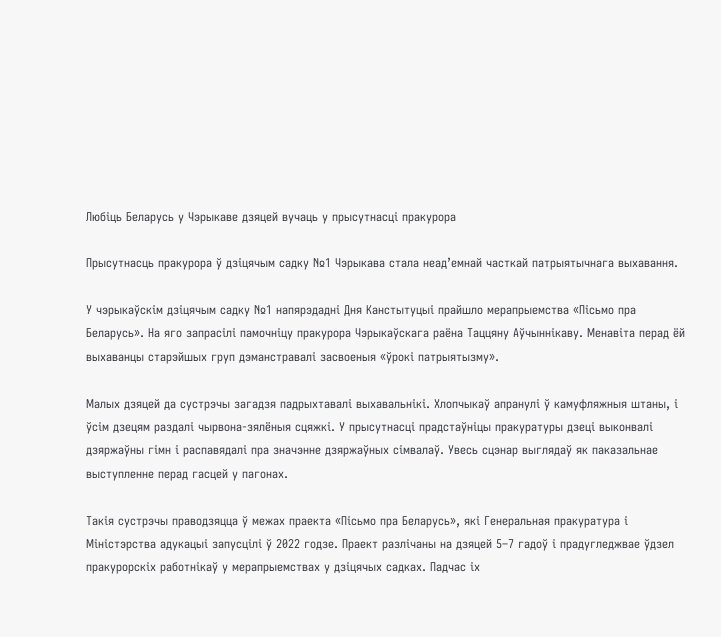Любіць Беларусь у Чэрыкаве дзяцей вучаць у прысутнасці пракурора

Прысутнасць пракурора ў дзіцячым садку №1 Чэрыкава стала неад’емнай часткай патрыятычнага выхавання.

У чэрыкаўскім дзіцячым садку №1 напярэдадні Дня Канстытуцыі прайшло мерапрыемства «Пісьмо пра Беларусь». На яго запрасілі памочніцу пракурора Чэрыкаўскага раёна Таццяну Аўчыннікаву. Менавіта перад ёй выхаванцы старэйшых груп дэманстравалі засвоеныя «ўрокі патрыятызму».

Малых дзяцей да сустрэчы загадзя падрыхтавалі выхавальнікі. Хлопчыкаў апранулі ў камуфляжныя штаны, і ўсім дзецям раздалі чырвона-зялёныя сцяжкі. У прысутнасці прадстаўніцы пракуратуры дзеці выконвалі дзяржаўны гімн і распавядалі пра значэнне дзяржаўных сімвалаў. Увесь сцэнар выглядаў як паказальнае выступленне перад гасцей у пагонах.

Такія сустрэчы праводзяцца ў межах праекта «Пісьмо пра Беларусь», які Генеральная пракуратура і Міністэрства адукацыі запусцілі ў 2022 годзе. Праект разлічаны на дзяцей 5–7 гадоў і прадугледжвае ўдзел пракурорскіх работнікаў у мерапрыемствах у дзіцячых садках. Падчас іх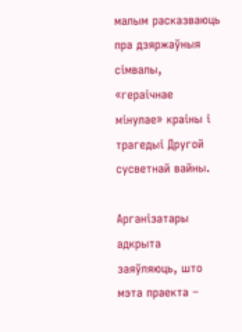малым расказваюць пра дзяржаўныя сімвалы, «гераічнае мінулае» краіны і трагедыі Другой сусветнай вайны.

Арганізатары адкрыта заяўляюць, што мэта праекта –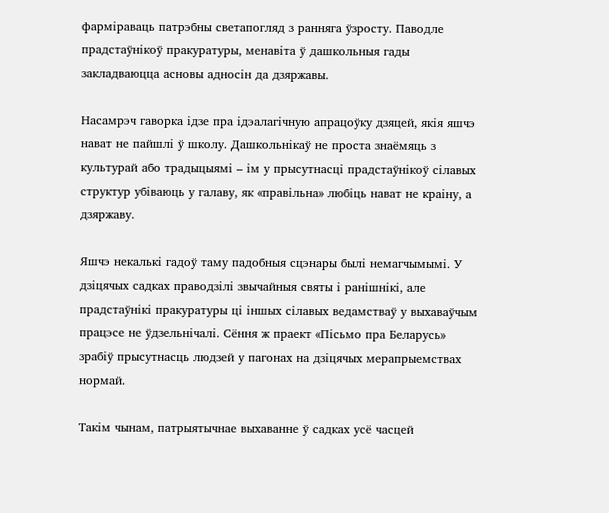фарміраваць патрэбны светапогляд з ранняга ўзросту. Паводле прадстаўнікоў пракуратуры, менавіта ў дашкольныя гады закладваюцца асновы адносін да дзяржавы.

Насамрэч гаворка ідзе пра ідэалагічную апрацоўку дзяцей, якія яшчэ нават не пайшлі ў школу. Дашкольнікаў не проста знаёмяць з культурай або традыцыямі – ім у прысутнасці прадстаўнікоў сілавых структур убіваюць у галаву, як «правільна» любіць нават не краіну, а дзяржаву.

Яшчэ некалькі гадоў таму падобныя сцэнары былі немагчымымі. У дзіцячых садках праводзілі звычайныя святы і ранішнікі, але прадстаўнікі пракуратуры ці іншых сілавых ведамстваў у выхаваўчым працэсе не ўдзельнічалі. Сёння ж праект «Пісьмо пра Беларусь» зрабіў прысутнасць людзей у пагонах на дзіцячых мерапрыемствах нормай.

Такім чынам, патрыятычнае выхаванне ў садках усё часцей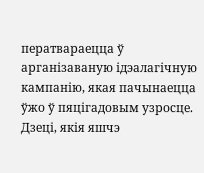ператвараецца ў арганізаваную ідэалагічную кампанію, якая пачынаецца ўжо ў пяцігадовым узросце. Дзеці, якія яшчэ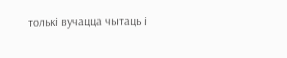толькі вучацца чытаць і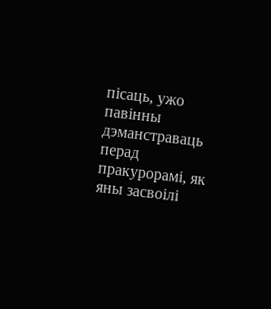пісаць, ужо павінны дэманстраваць перад пракурорамі, як яны засвоілі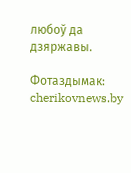любоў да дзяржавы.

Фотаздымак: cherikovnews.by